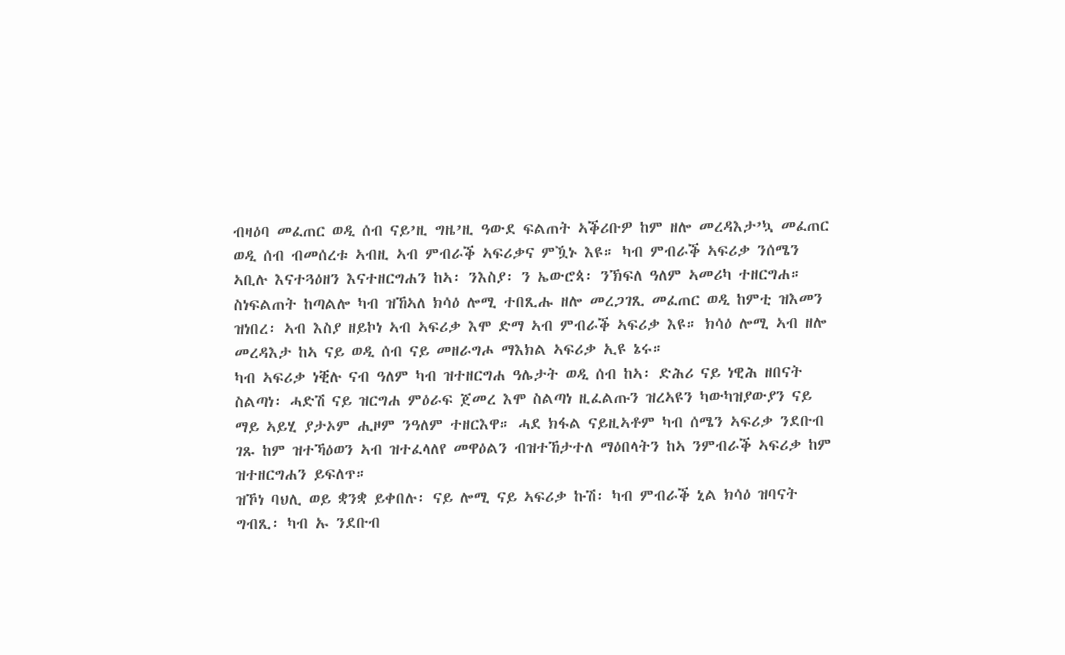ብዛዕባ መፈጠር ወዲ ሰብ ናይ’ዚ ግዜ’ዚ ዓውደ ፍልጠት ኣቕሪቡዎ ከም ዘሎ መረዳእታ’ኳ መፈጠር ወዲ ሰብ ብመሰረቱ ኣብዚ ኣብ ምብራቕ ኣፍሪቃና ምዃኑ እዩ። ካብ ምብራቕ ኣፍሪቃ ንሰሜን ኣቢሉ እናተጓዕዘን እናተዘርግሐን ከኣ፡ ንእስያ፡ ን ኤውሮጳ፡ ንኽፍለ ዓለም ኣመሪካ ተዘርግሐ።
ስነፍልጠት ከጣልሎ ካብ ዝኸኣለ ክሳዕ ሎሚ ተበጺሑ ዘሎ መረጋገጺ መፈጠር ወዲ ከምቲ ዝእመን ዝነበረ፡ ኣብ እስያ ዘይኮነ ኣብ ኣፍሪቃ እሞ ድማ ኣብ ምብራቕ ኣፍሪቃ እዩ። ክሳዕ ሎሚ ኣብ ዘሎ መረዳእታ ከኣ ናይ ወዲ ሰብ ናይ መዘራግሖ ማእክል ኣፍሪቃ ኢዩ ኔሩ።
ካብ ኣፍሪቃ ነቒሉ ናብ ዓለም ካብ ዝተዘርግሐ ዓሌታት ወዲ ሰብ ከኣ፡ ድሕሪ ናይ ነዊሕ ዘበናት ስልጣነ፡ ሓድሽ ናይ ዝርግሐ ምዕራፍ ጀመረ እሞ ስልጣነ ዚፈልጡን ዝረኣዩን ካውካዝያውያን ናይ ማይ ኣይሂ ያታኦም ሒዞም ንዓለም ተዘርእዋ። ሓደ ክፋል ናይዚኣቶም ካብ ሰሜን ኣፍሪቃ ንደቡብ ገጹ ከም ዝተኻዕወን ኣብ ዝተፈላለየ መዋዕልን ብዝተኸታተለ ማዕበላትን ከኣ ንምብራቕ ኣፍሪቃ ከም ዝተዘርግሐን ይፍለጥ።
ዝኾነ ባህሊ ወይ ቋንቋ ይቀበሉ፡ ናይ ሎሚ ናይ ኣፍሪቃ ኩሽ፡ ካብ ምብራቕ ኒል ክሳዕ ዝባናት ግብጺ፡ ካብ ኡ ንደቡብ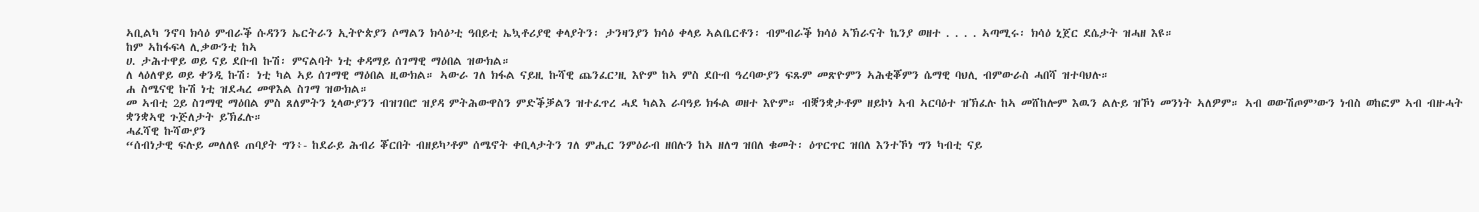ኣቢልካ ንኖባ ክሳዕ ምብራቕ ሱዳንን ኤርትራን ኢትዮጵያን ሶማልን ክሳዕ’ቲ ዓበይቲ ኤኳቶሪያዊ ቀላያትን፡ ታንዛንያን ክሳዕ ቀላይ ኣልቤርቶን፡ ብምብራቕ ክሳዕ ኣኽራናት ኬንያ ወዘተ . . . . ኣጣሚሩ፡ ክሳዕ ኒጀር ደሴታት ዝሓዘ እዩ።
ከም ኣከፋፍላ ሊቃውንቲ ከኣ
ሀ. ታሕተዋይ ወይ ናይ ደቡብ ኩሽ፡ ምናልባት ነቲ ቀዳማይ ሰገማዊ ማዕበል ዝውክል።
ለ ላዕለዋይ ወይ ቀንዲ ኩሽ፡ ነቲ ካል ኣይ ሰገማዊ ማዕበል ዚውክል። ኣውራ ገለ ክፋል ናይዚ ኩሻዊ ጨንፈር’ዚ እዮም ከኣ ምስ ደቡብ ዓረባውያን ፍጹም መጽዮምን ኣሕቂቖምን ሴማዊ ባህሊ ብምውራስ ሓበሻ ዝተባህሉ።
ሐ ስሜናዊ ኩሽ ነቲ ዝደሓረ መዋእል ስገማ ዝውክል።
መ ኣብቲ 2ይ ስገማዊ ማዕበል ምስ ጸለምትን ኒላውያንን ብዝገበሮ ዝያዳ ምትሕውዋስን ምድቕቓልን ዝተፈጥረ ሓደ ካልእ ራባዓይ ክፋል ወዘተ እዮም። ብቛንቋታቶም ዘይኮነ ኣብ ኣርባዕተ ዝኽፈሉ ከኣ መሸከሎም እዉን ልሉይ ዝኾነ መንነት ኣለዎም። ኣብ ወውሽጦም’ውን ነብስ ወከፎም ኣብ ብዙሓት ቋንቋኣዊ ጉጅለታት ይኽፈሉ።
ሓፈሻዊ ኩሻውያን
“ሰብነታዊ ፍሉይ መለለዩ ጠባያት ግን፥- ከደራይ ሕብሪ ቖርበት ብዘይካ’ቶም ሰሜኖት ቀቢላታትን ገለ ምሒር ንምዕራብ ዘበሉን ከኣ ዘለግ ዝበለ ቁመት፡ ዕጥርጥር ዝበለ እንተኾነ ግን ካብቲ ናይ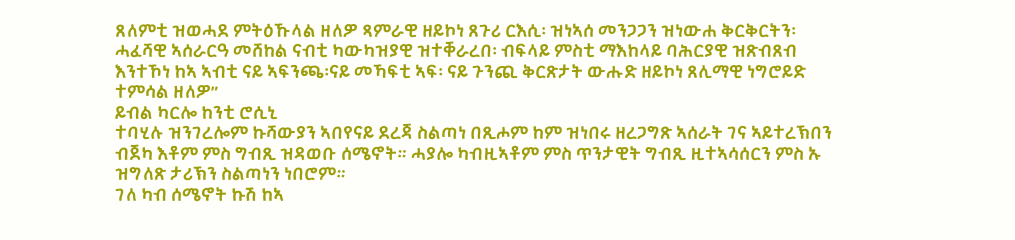ጸለምቲ ዝወሓደ ምትዕኹላል ዘለዎ ጻምራዊ ዘይኮነ ጸጉሪ ርእሲ፡ ዝነኣሰ መንጋጋን ዝነውሐ ቅርቅርትን፡ ሓፈሻዊ ኣሰራርዓ መሸከል ናብቲ ካውካዝያዊ ዝተቐራረበ፡ ብፍላይ ምስቲ ማእከላይ ባሕርያዊ ዝጽብጸብ እንተኾነ ከኣ ኣብቲ ናይ ኣፍንጫ፡ናይ መኻፍቲ ኣፍ፡ ናይ ጉንጪ ቅርጽታት ውሑድ ዘይኮነ ጸሊማዊ ነግሮይድ ተምሳል ዘለዎ”
ይብል ካርሎ ከንቲ ሮሲኒ
ተባሂሉ ዝንገረሎም ኩሻውያን ኣበየናይ ደረጃ ስልጣነ በጺሖም ከም ዝነበሩ ዘረጋግጽ ኣሰራት ገና ኣይተረኽበን ብጀካ እቶም ምስ ግብጺ ዝዳወቡ ሰሜኖት። ሓያሎ ካብዚኣቶም ምስ ጥንታዊት ግብጺ ዚተኣሳሰርን ምስ ኡ ዝግለጽ ታሪኽን ስልጣነን ነበሮም።
ገለ ካብ ሰሜኖት ኩሽ ከኣ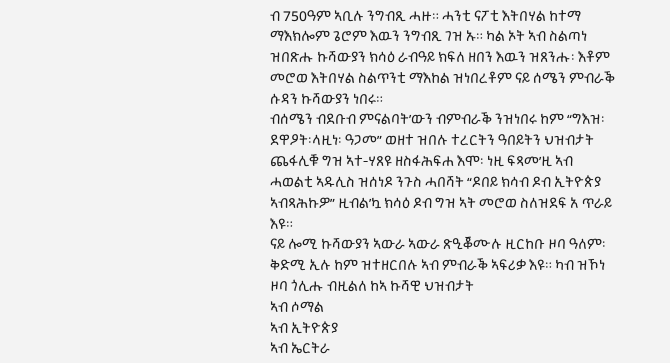ብ 750ዓም ኣቢሉ ንግብጺ ሓዙ። ሓንቲ ናፖቲ እትበሃል ከተማ ማእክሎም ጌሮም እዉን ንግብጺ ገዝ ኡ። ካል ኦት ኣብ ስልጣነ ዝበጽሑ ኩሻውያን ክሳዕ ራብዓይ ክፍለ ዘበን እዉን ዝጸንሑ፡ እቶም መሮወ እትበሃል ስልጥንቲ ማእከል ዝነበረቶም ናይ ሰሜን ምብራቕ ሱዳን ኩሻውያን ነበሩ።
ብሰሜን ብደቡብ ምናልባት’ውን ብምብራቕ ንዝነበሩ ከም “ግእዝ፡ደዋዖት፡ላዚነ፡ ዓጋመ” ወዘተ ዝበሉ ተረርትን ዓበይትን ህዝብታት ጨፋሊቑ ግዝ ኣተ-ሃጸዩ ዘስፋሕፍሐ እሞ፡ ነዚ ፍጻመ’ዚ ኣብ ሓወልቲ ኣዱሊስ ዝሰነዶ ንጉስ ሓበሻት “ዶበይ ክሳብ ዶብ ኢትዮጵያ ኣብጻሕኩዎ” ዚብል’ኳ ክሳዕ ዶብ ግዝ ኣት መሮወ ስለዝደፍ አ ጥራይ እዩ።
ናይ ሎሚ ኩሻውያን ኣውራ ኣውራ ጽዒቖሙሉ ዚርከቡ ዞባ ዓለም፡ ቅድሚ ኢሉ ከም ዝተዘርበሉ ኣብ ምብራቕ ኣፍሪቃ እዩ። ካብ ዝኾነ ዞባ ጎሊሑ ብዚልለ ከኣ ኩሻዊ ህዝብታት
ኣብ ሶማል
ኣብ ኢትዮጵያ
ኣብ ኤርትራ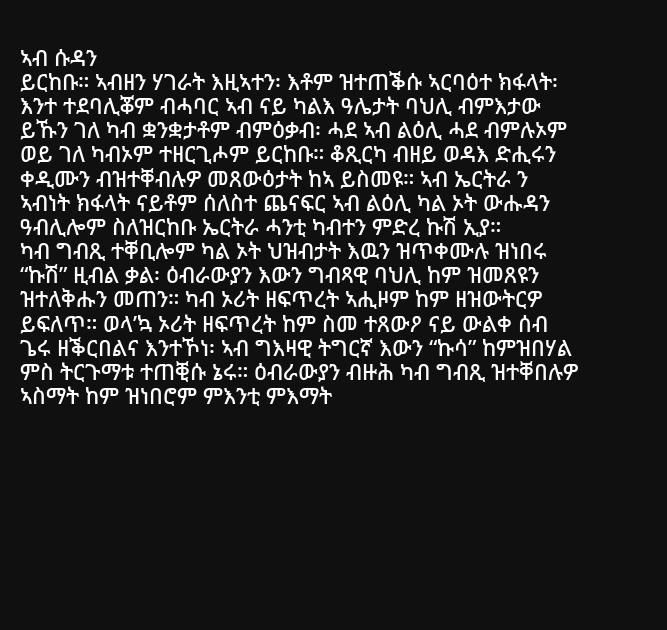ኣብ ሱዳን
ይርከቡ። ኣብዘን ሃገራት እዚኣተን፡ እቶም ዝተጠቕሱ ኣርባዕተ ክፋላት፡ እንተ ተደባሊቖም ብሓባር ኣብ ናይ ካልእ ዓሌታት ባህሊ ብምእታው ይኹን ገለ ካብ ቋንቋታቶም ብምዕቃብ፡ ሓደ ኣብ ልዕሊ ሓደ ብምሉኦም ወይ ገለ ካብኦም ተዘርጊሖም ይርከቡ። ቆጺርካ ብዘይ ወዳእ ድሒሩን ቀዲሙን ብዝተቐብሉዎ መጸውዕታት ከኣ ይስመዩ። ኣብ ኤርትራ ን ኣብነት ክፋላት ናይቶም ሰለስተ ጨናፍር ኣብ ልዕሊ ካል ኦት ውሑዳን ዓብሊሎም ስለዝርከቡ ኤርትራ ሓንቲ ካብተን ምድረ ኩሽ ኢያ።
ካብ ግብጺ ተቐቢሎም ካል ኦት ህዝብታት እዉን ዝጥቀሙሉ ዝነበሩ “ኩሽ” ዚብል ቃል፡ ዕብራውያን እውን ግብጻዊ ባህሊ ከም ዝመጸዩን ዝተለቅሑን መጠን። ካብ ኦሪት ዘፍጥረት ኣሒዞም ከም ዘዝውትርዎ ይፍለጥ። ወላ’ኳ ኦሪት ዘፍጥረት ከም ስመ ተጸውዖ ናይ ውልቀ ሰብ ጌሩ ዘቕርበልና እንተኾነ፡ ኣብ ግእዛዊ ትግርኛ እውን “ኩሳ” ከምዝበሃል ምስ ትርጉማቱ ተጠቒሱ ኔሩ። ዕብራውያን ብዙሕ ካብ ግብጺ ዝተቐበሉዎ ኣስማት ከም ዝነበሮም ምእንቲ ምእማት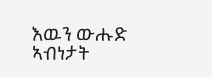እዉን ውሑድ ኣብነታት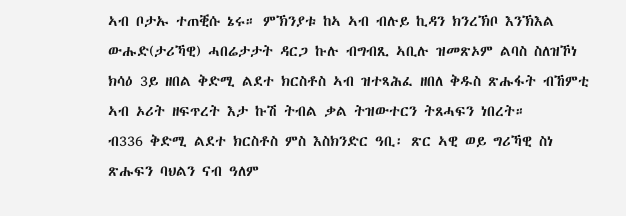ኣብ ቦታኡ ተጠቒሱ ኔሩ። ምኽንያቱ ከኣ ኣብ ብሉይ ኪዳን ክንረኽቦ እንኽእል ውሑድ(ታሪኻዊ) ሓበሬታታት ዳርጋ ኩሉ ብግብጺ ኣቢሉ ዝመጽኦም ልባስ ስለዝኾነ ክሳዕ 3ይ ዘበል ቅድሚ ልደተ ክርስቶስ ኣብ ዝተጻሕፈ ዘበለ ቅዱስ ጽሑፋት ብኸምቲ ኣብ ኦሪት ዘፍጥረት እታ ኩሽ ትብል ቃል ትዝውተርን ትጸሓፍን ነበረት።
ብ336 ቅድሚ ልደተ ክርስቶስ ምስ እስክንድር ዓቢ፡ ጽር ኣዊ ወይ ግሪኻዊ ስነ ጽሑፍን ባህልን ናብ ዓለም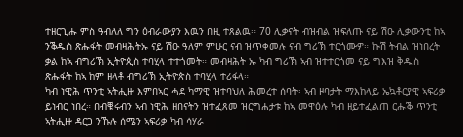ተዘርጊሑ ምስ ዓብለለ ግን ዕብራውያን እዉን በዚ ተጸልዉ። 70 ሊቃናት ብዝብል ዝፍለጡ ናይ ሽዑ ሊቃውንቲ ከኣ ንቕዱስ ጽሑፋት መብዛሕትኡ ናይ ሽዑ ዓለም ምሁር ናብ ዝጥቀመሉ ናብ ግሪኽ ተርጎሙዎ። ኩሽ ትብል ዝነበረት ቃል ከኣ ብግሪኽ ኢትዮጲስ ተባሂላ ተተጎመት። መብዛሕት ኡ ካብ ግሪኽ ኣብ ዝተተርጎመ ናይ ግእዝ ቅዱስ ጽሑፋት ከኣ ከም ዘላቶ ብግሪኽ ኢትዮጵስ ተባሂላ ተሪፋላ።
ካብ ነዊሕ ጥንቲ ኣትሒዙ እምበኣር ሓደ ካማዊ ዝተባህለ ሕመረተ ሰባት፡ ኣብ ዞባታት ማእከላይ ኤኳቶርያዊ ኣፍሪቃ ይነብር ነበረ። በብቑሩብን ኣብ ነዊሕ ዘበናትን ዝተፈጸመ ዝርግሐታቱ ከኣ መዋዕሉ ካብ ዘይተፈልጠ ርሑቕ ጥንቲ ኣትሒዙ ዳርጋ ንኹሉ ሰሜን ኣፍሪቃ ካብ ሳሃራ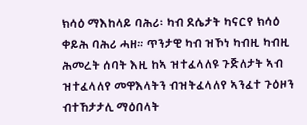ክሳዕ ማእከላይ ባሕሪ፡ ካብ ደሴታት ካናርየ ክሳዕ ቀይሕ ባሕሪ ሓዘ። ጥንታዊ ካብ ዝኾነ ካብዚ ካብዚ ሕመረት ሰባት እዚ ከኣ ዝተፈላለዩ ጉጅለታት ኣብ ዝተፈላለየ መዋእላትን ብዝትፈላለየ ኣንፈተ ጉዕዞን ብተኸታታሊ ማዕበላት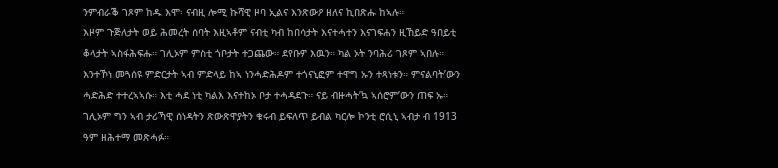ንምብራቕ ገጾም ከዱ እሞ፡ ናብዚ ሎሚ ኩሻዊ ዞባ ኢልና እንጽውዖ ዘለና ኪበጽሑ ከኣሉ።
እዞም ጉጅለታት ወይ ሕመረት ሰባት እዚኣቶም ናብቲ ካብ ከበሳታት እናተሓተን እናገፍሐን ዚኸይድ ዓበይቲ ቆላታት ኣስፋሕፍሑ። ገሊኦም ምስቲ ጎቦታት ተጋጨው። ደየቡዎ እዉን። ካል ኦት ንባሕሪ ገጾም ኣበሉ። እንተኾነ መጓሰዩ ምድርታት ኣብ ምድላይ ከኣ ነንሓድሕዶም ተጎናኒፎም ተዋግ ኡን ተጻነቱን። ምናልባት’ውን ሓድሕድ ተተረኣኣሱ። እቲ ሓደ ነቲ ካልእ እናተከኦ ቦታ ተሓዳደጉ። ናይ ብዙሓት’ኳ ኣሰሮም’ውን ጠፍ ኡ። ገሊኦም ግን ኣብ ታሪኻዊ ሰነዳትን ጽውጽዋያትን ቁሩብ ይፍለጥ ይብል ካርሎ ኮንቲ ሮሲኒ ኣብታ ብ 1913 ዓም ዘሕተማ መጽሓፉ።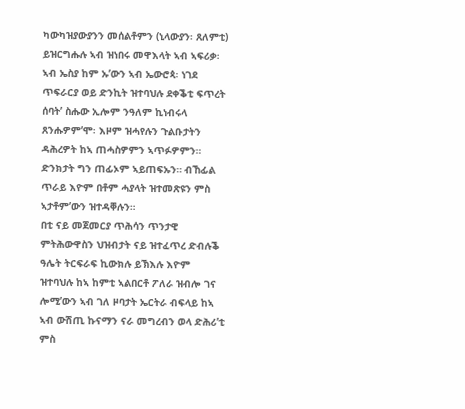ካውካዝያውያንን መሰልቶምን (ኒላውያን፡ ጸለምቲ) ይዝርግሑሉ ኣብ ዝነበሩ መዋእላት ኣብ ኣፍሪቃ፡ ኣብ ኤስያ ከም ኡ’ውን ኣብ ኤውሮጳ፡ ነገደ ጥፍራርያ ወይ ድንኪት ዝተባህሉ ደቀቕቲ ፍጥረት ሰባት’ ስሑው ኢሎም ንዓለም ኪነብሩላ ጸንሑዎም’ሞ፡ እዞም ዝሓየሉን ጉልቡታትን ዳሕረዎት ከኣ ጠሓስዎምን ኣጥፉዎምን። ድንክታት ግን ጠፊኦም ኣይጠፍኡን። ብኸፊል ጥራይ እዮም በቶም ሓያላት ዝተመጽዩን ምስ ኣታቶም’ውን ዝተዳቐሉን።
በቲ ናይ መጀመርያ ጥሕሳን ጥንታዊ ምትሕውዋስን ህዝብታት ናይ ዝተፈጥረ ድብሉቕ ዓሌት ትርፍራፍ ኪውክሉ ይኽእሉ እዮም ዝተባህሉ ከኣ ከምቲ ኣልበርቶ ፖለራ ዝብሎ ገና ሎሚ’ውን ኣብ ገለ ዞባታት ኤርትራ ብፍላይ ከኣ ኣብ ውሽጢ ኩናማን ናራ መግረብን ወላ ድሕሪ’ቲ ምስ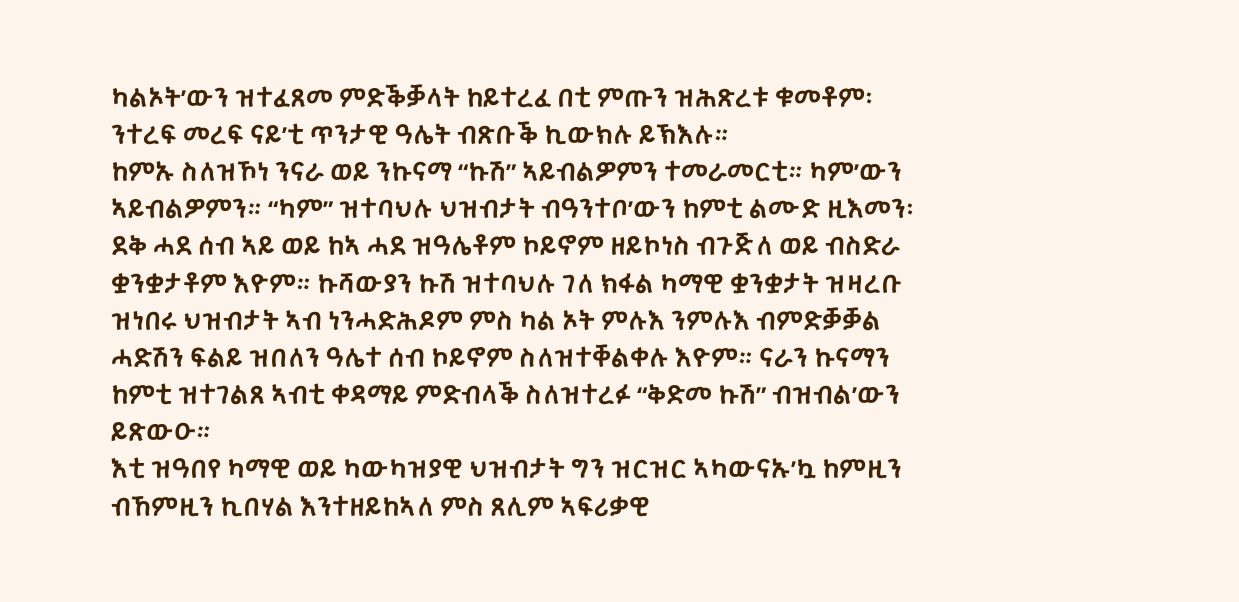ካልኦት’ውን ዝተፈጸመ ምድቕቓላት ከይተረፈ በቲ ምጡን ዝሕጽረቱ ቁመቶም፡ ንተረፍ መረፍ ናይ’ቲ ጥንታዊ ዓሌት ብጽቡቕ ኪውክሉ ይኽእሉ።
ከምኡ ስለዝኾነ ንናራ ወይ ንኩናማ “ኩሽ” ኣይብልዎምን ተመራመርቲ። ካም’ውን ኣይብልዎምን። “ካም” ዝተባህሉ ህዝብታት ብዓንተቦ’ውን ከምቲ ልሙድ ዚእመን፡ ደቅ ሓደ ሰብ ኣይ ወይ ከኣ ሓደ ዝዓሌቶም ኮይኖም ዘይኮነስ ብጉጅለ ወይ ብስድራ ቋንቋታቶም እዮም። ኩሻውያን ኩሽ ዝተባህሉ ገለ ክፋል ካማዊ ቋንቋታት ዝዛረቡ ዝነበሩ ህዝብታት ኣብ ነንሓድሕዶም ምስ ካል ኦት ምሉእ ንምሉእ ብምድቓቓል ሓድሽን ፍልይ ዝበለን ዓሌተ ሰብ ኮይኖም ስለዝተቐልቀሉ እዮም። ናራን ኩናማን ከምቲ ዝተገልጸ ኣብቲ ቀዳማይ ምድብላቕ ስለዝተረፉ “ቅድመ ኩሽ” ብዝብል’ውን ይጽውዑ።
እቲ ዝዓበየ ካማዊ ወይ ካውካዝያዊ ህዝብታት ግን ዝርዝር ኣካውናኡ’ኳ ከምዚን ብኸምዚን ኪበሃል እንተዘይከኣለ ምስ ጸሊም ኣፍሪቃዊ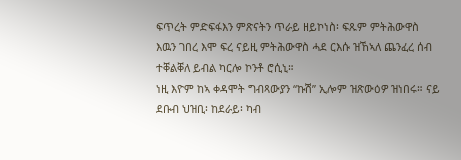ፍጥረት ምድፍፋእን ምጽናትን ጥራይ ዘይኮነስ፡ ፍጹም ምትሕውዋስ እዉን ገበረ እሞ ፍረ ናይዚ ምትሕውዋስ ሓደ ርእሱ ዝኸኣለ ጨንፈረ ሰብ ተቐልቐለ ይብል ካርሎ ኮንቶ ሮሲኒ።
ነዚ እዮም ከኣ ቀዳሞት ግብጻውያን “ኩሽ” ኢሎም ዝጽውዕዎ ዝነበሩ። ናይ ደቡብ ህዝቢ፡ ከደራይ፡ ካብ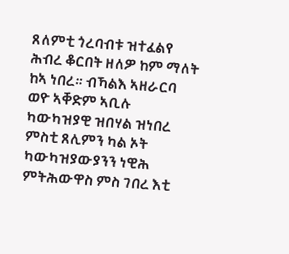ጸለምቲ ጎረባብቱ ዝተፈልየ ሕብረ ቆርበት ዘለዎ ከም ማለት ከኣ ነበረ። ብኻልእ ኣዘራርባ ወዮ ኣቐድም ኣቢሉ ካውካዝያዊ ዝበሃል ዝነበረ ምስቲ ጸሊምን ካል ኦት ካውካዝያውያንን ነዊሕ ምትሕውዋስ ምስ ገበረ እቲ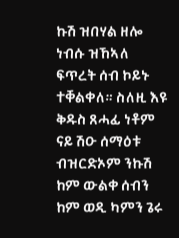ኩሽ ዝበሃል ዘሎ ነብሱ ዝኸኣለ ፍጥረት ሰብ ኮይኑ ተቐልቀለ። ስለዚ እዩ ቅዱስ ጸሓፊ ነቶም ናይ ሽዑ ሰማዕቱ ብዝርድኦም ንኩሽ ከም ውልቀ ሰብን ከም ወዲ ካምን ጌሩ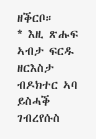ዘቕርቦ።
* እዚ ጽሑፍ ኣብታ ፍርዱ ዘርእስታ ብዶክተር ኣባ ይስሓቕ ገብረየሱስ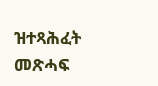ዝተጻሕፈት መጽሓፍ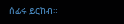ሰፊሩ ይርከብ።